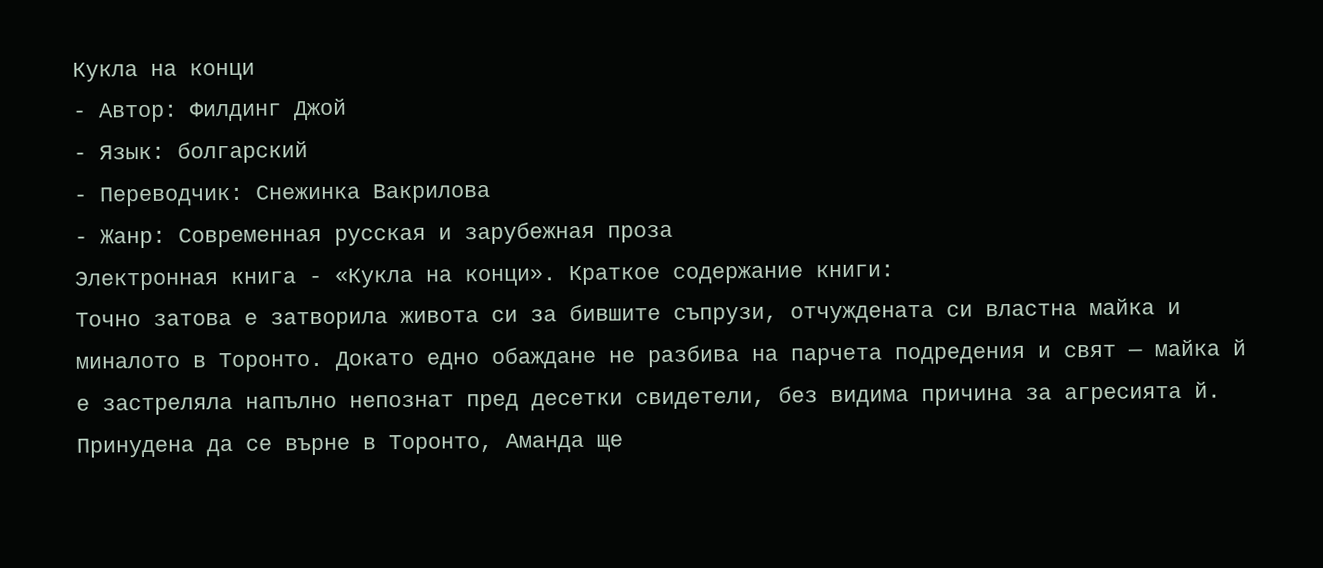Кукла на конци
- Автор: Филдинг Джой
- Язык: болгарский
- Переводчик: Снежинка Вакрилова
- Жанр: Современная русская и зарубежная проза
Электронная книга - «Кукла на конци». Краткое содержание книги:
Точно затова е затворила живота си за бившите съпрузи, отчуждената си властна майка и миналото в Торонто. Докато едно обаждане не разбива на парчета подредения и свят — майка й е застреляла напълно непознат пред десетки свидетели, без видима причина за агресията й.
Принудена да се върне в Торонто, Аманда ще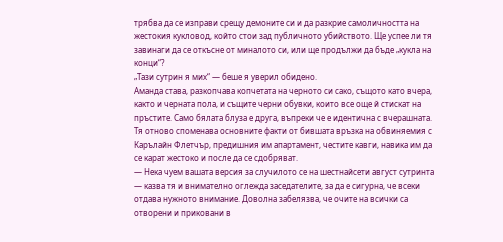трябва да се изправи срещу демоните си и да разкрие самоличността на жестокия кукловод, който стои зад публичното убийството. Ще успее ли тя завинаги да се откъсне от миналото си, или ще продължи да бъде „кукла на конци“?
„Тази сутрин я мих“ — беше я уверил обидено.
Аманда става, разкопчава копчетата на черното си сако, същото като вчера, както и черната пола, и същите черни обувки, които все още й стискат на пръстите. Само бялата блуза е друга, въпреки че е идентична с вчерашната. Тя отново споменава основните факти от бившата връзка на обвиняемия с Карълайн Флетчър, предишния им апартамент, честите кавги, навика им да се карат жестоко и после да се сдобряват.
— Нека чуем вашата версия за случилото се на шестнайсети август сутринта — казва тя и внимателно оглежда заседателите, за да е сигурна, че всеки отдава нужното внимание. Доволна забелязва, че очите на всички са отворени и приковани в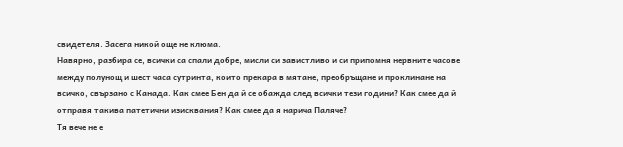свидетеля. Засега никой още не клюма.
Навярно, разбира се, всички са спали добре, мисли си завистливо и си припомня нервните часове между полунощ и шест часа сутринта, които прекара в мятане, преобръщане и проклинане на всичко, свързано с Канада. Как смее Бен да й се обажда след всички тези години? Как смее да й отправя такива патетични изисквания? Как смее да я нарича Паляче?
Тя вече не е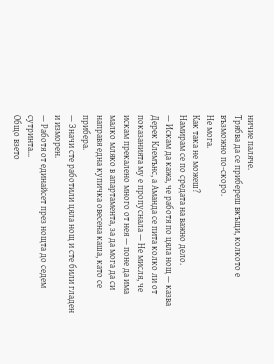ничие паляче.
Трябва да се прибереш вкъщи, колкото е възможно по-скоро.
Не мога.
Как така не можеш?
Намирам се по средата на важно дело.
— Искам да кажа, че работя по цяла нощ — казва Дерек Клемънс, а Аманда се пита колко ли от показанията му е пропуснала — Не мисля, че искам прекалено много от нея — поне да има малко мляко в апартамента, за да мога да си направя една купичка овесена каша, като се прибера.
— Значи сте работили цяла нощ и сте били гладен и изморен.
— Работя от единайсет през нощта до седем сутринта…
Общо взето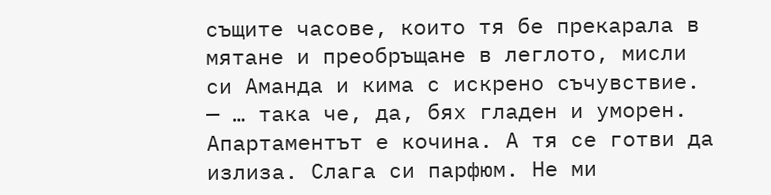същите часове, които тя бе прекарала в мятане и преобръщане в леглото, мисли си Аманда и кима с искрено съчувствие.
— … така че, да, бях гладен и уморен. Апартаментът е кочина. А тя се готви да излиза. Слага си парфюм. Не ми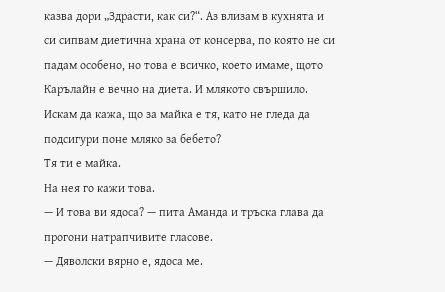казва дори „Здрасти, как си?“. Аз влизам в кухнята и си сипвам диетична храна от консерва, по която не си падам особено, но това е всичко, което имаме, щото Карълайн е вечно на диета. И млякото свършило. Искам да кажа, що за майка е тя, като не гледа да подсигури поне мляко за бебето?
Тя ти е майка.
На нея го кажи това.
— И това ви ядоса? — пита Аманда и тръска глава да прогони натрапчивите гласове.
— Дяволски вярно е, ядоса ме.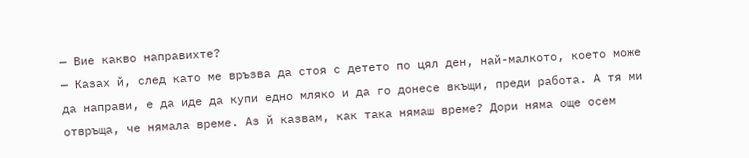— Вие какво направихте?
— Казах й, след като ме връзва да стоя с детето по цял ден, най-малкото, което може да направи, е да иде да купи едно мляко и да го донесе вкъщи, преди работа. А тя ми отвръща, че нямала време. Аз й казвам, как така нямаш време? Дори няма още осем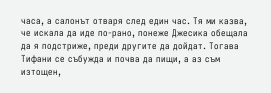часа, а салонът отваря след един час. Тя ми казва, че искала да иде по-рано, понеже Джесика обещала да я подстриже, преди другите да дойдат. Тогава Тифани се събужда и почва да пищи, а аз съм изтощен,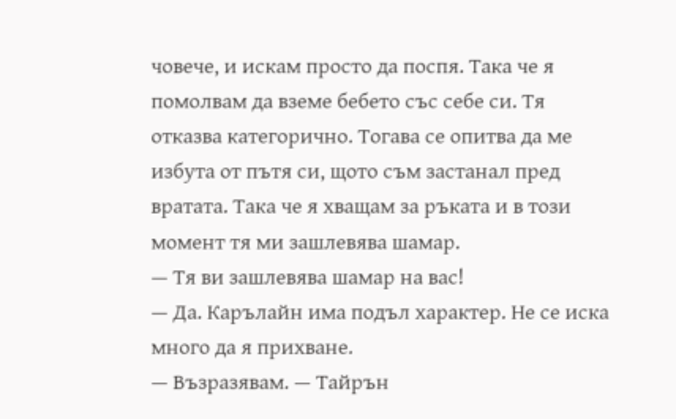човече, и искам просто да поспя. Така че я помолвам да вземе бебето със себе си. Тя отказва категорично. Тогава се опитва да ме избута от пътя си, щото съм застанал пред вратата. Така че я хващам за ръката и в този момент тя ми зашлевява шамар.
— Тя ви зашлевява шамар на вас!
— Да. Карълайн има подъл характер. Не се иска много да я прихване.
— Възразявам. — Тайрън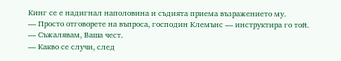Кинг се е надигнал наполовина и съдията приема възражението му.
— Просто отговорете на въпроса, господин Клемънс — инструктира го той.
— Съжалявам, Ваша чест.
— Какво се случи, след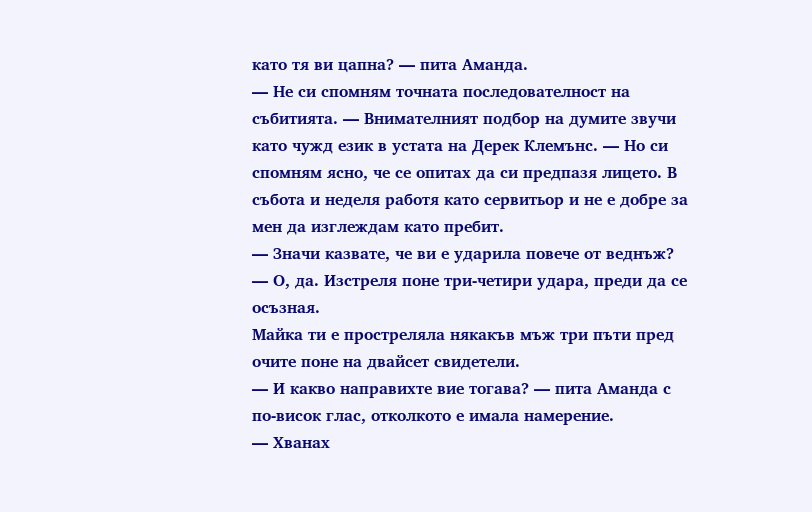като тя ви цапна? — пита Аманда.
— Не си спомням точната последователност на събитията. — Внимателният подбор на думите звучи като чужд език в устата на Дерек Клемънс. — Но си спомням ясно, че се опитах да си предпазя лицето. В събота и неделя работя като сервитьор и не е добре за мен да изглеждам като пребит.
— Значи казвате, че ви е ударила повече от веднъж?
— О, да. Изстреля поне три-четири удара, преди да се осъзная.
Майка ти е простреляла някакъв мъж три пъти пред очите поне на двайсет свидетели.
— И какво направихте вие тогава? — пита Аманда с по-висок глас, отколкото е имала намерение.
— Хванах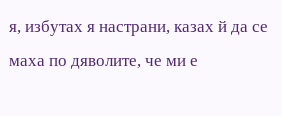я, избутах я настрани, казах й да се маха по дяволите, че ми е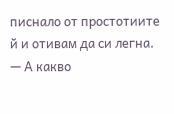писнало от простотиите й и отивам да си легна.
— А какво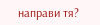направи тя?